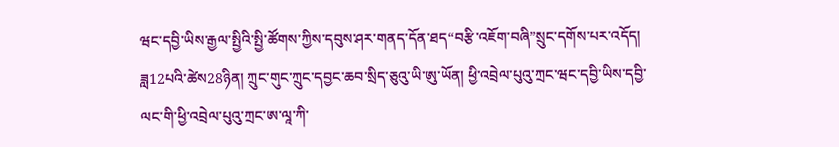ཝང་དབྱི་ཡིས་རྒྱལ་སྤྱིའི་སྤྱི་ཚོགས་ཀྱིས་དབུས་ཤར་གནད་དོན་ཐད“བརྩི་འཇོག་བཞི”སྲུང་དགོས་པར་འདོད།
ཟླ12པའི་ཚེས28ཉིན། ཀྲུང་གུང་ཀྲུང་དབྱང་ཆབ་སྲིད་ཅུའུ་ཡི་ཨུ་ཡོན། ཕྱི་འབྲེལ་པུའུ་ཀྲང་ཝང་དབྱི་ཡིས་དབྱི་ལང་གི་ཕྱི་འབྲེལ་པུའུ་ཀྲང་ཨ་ལཱ་ཀི་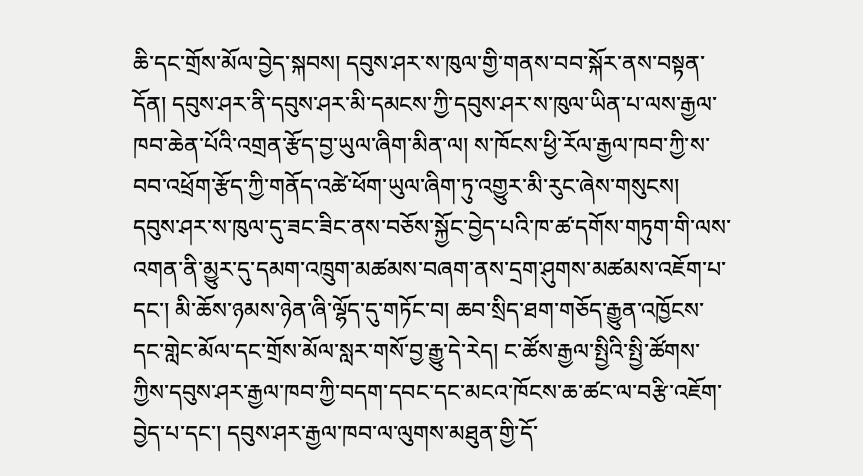ཆི་དང་གྲོས་མོལ་བྱེད་སྐབས། དབུས་ཤར་ས་ཁུལ་གྱི་གནས་བབ་སྐོར་ནས་བསྟན་དོན། དབུས་ཤར་ནི་དབུས་ཤར་མི་དམངས་ཀྱི་དབུས་ཤར་ས་ཁུལ་ཡིན་པ་ལས་རྒྱལ་ཁབ་ཆེན་པོའི་འགྲན་རྩོད་བྱ་ཡུལ་ཞིག་མིན་ལ། ས་ཁོངས་ཕྱི་རོལ་རྒྱལ་ཁབ་ཀྱི་ས་བབ་འཕྲོག་རྩོད་ཀྱི་གནོད་འཚེ་ཕོག་ཡུལ་ཞིག་ཏུ་འགྱུར་མི་རུང་ཞེས་གསུངས། དབུས་ཤར་ས་ཁུལ་དུ་ཟང་ཟིང་ནས་བཅོས་སྐྱོང་བྱེད་པའི་ཁ་ཚ་དགོས་གཏུག་གི་ལས་འགན་ནི་མྱུར་དུ་དམག་འཁྲུག་མཚམས་བཞག་ནས་དྲག་ཤུགས་མཚམས་འཇོག་པ་དང་། མི་ཆོས་ཉམས་ཉེན་ཞི་ལྷོད་དུ་གཏོང་བ། ཆབ་སྲིད་ཐག་གཅོད་རྒྱུན་འཁྱོངས་དང་གླེང་མོལ་དང་གྲོས་མོལ་སླར་གསོ་བྱ་རྒྱུ་དེ་རེད། ང་ཚོས་རྒྱལ་སྤྱིའི་སྤྱི་ཚོགས་ཀྱིས་དབུས་ཤར་རྒྱལ་ཁབ་ཀྱི་བདག་དབང་དང་མངའ་ཁོངས་ཆ་ཚང་ལ་བརྩི་འཇོག་བྱེད་པ་དང་། དབུས་ཤར་རྒྱལ་ཁབ་ལ་ལུགས་མཐུན་གྱི་དོ་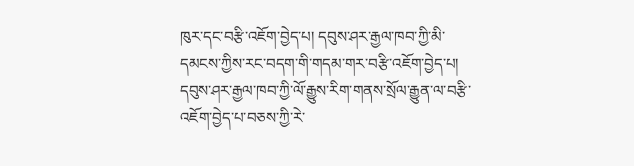ཁུར་དང་བརྩི་འཇོག་བྱེད་པ། དབུས་ཤར་རྒྱལ་ཁབ་ཀྱི་མི་དམངས་ཀྱིས་རང་བདག་གི་གདམ་གར་བརྩི་འཇོག་བྱེད་པ། དབུས་ཤར་རྒྱལ་ཁབ་ཀྱི་ལོ་རྒྱུས་རིག་གནས་སྲོལ་རྒྱུན་ལ་བརྩི་འཇོག་བྱེད་པ་བཅས་ཀྱི་རེ་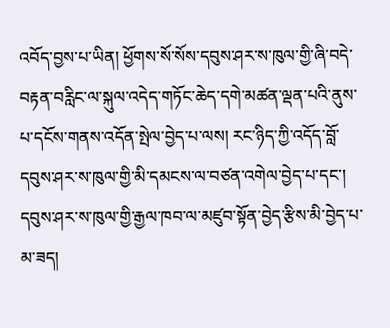འབོད་བྱས་པ་ཡིན། ཕྱོགས་སོ་སོས་དབུས་ཤར་ས་ཁུལ་གྱི་ཞི་བདེ་བརྟན་བརླིང་ལ་སྐུལ་འདེད་གཏོང་ཆེད་དགེ་མཚན་ལྡན་པའི་ནུས་པ་དངོས་གནས་འདོན་སྤེལ་བྱེད་པ་ལས། རང་ཉིད་ཀྱི་འདོད་བློ་དབུས་ཤར་ས་ཁུལ་གྱི་མི་དམངས་ལ་བཙན་འགེལ་བྱེད་པ་དང་། དབུས་ཤར་ས་ཁུལ་གྱི་རྒྱལ་ཁབ་ལ་མཛུབ་སྟོན་བྱེད་རྩིས་མི་བྱེད་པ་མ་ཟད།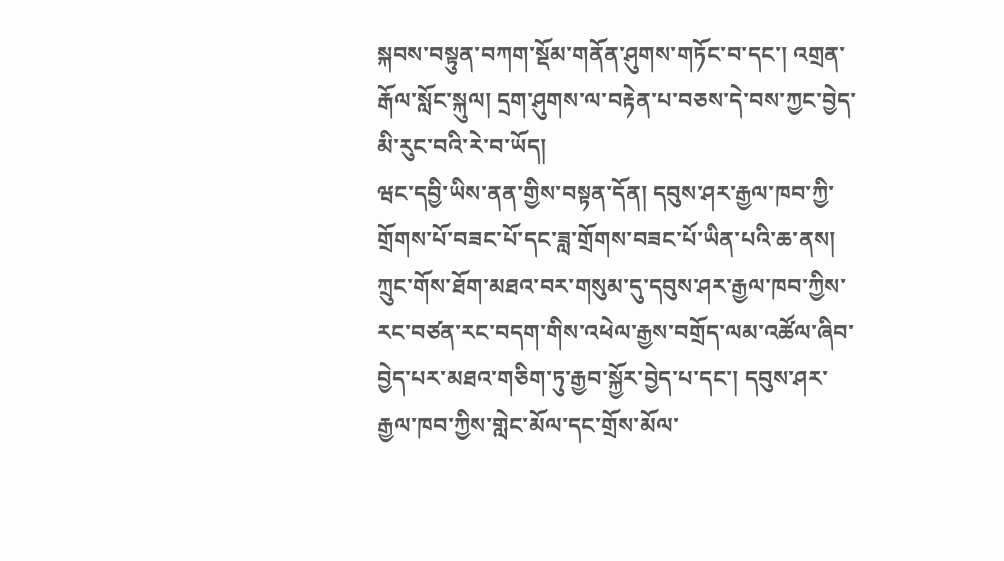སྐབས་བསྟུན་བཀག་སྡོམ་གནོན་ཤུགས་གཏོང་བ་དང་། འགྲན་རྒོལ་སློང་སྐུལ། དྲག་ཤུགས་ལ་བརྟེན་པ་བཅས་དེ་བས་ཀྱང་བྱེད་མི་རུང་བའི་རེ་བ་ཡོད།
ཝང་དབྱི་ཡིས་ནན་གྱིས་བསྟན་དོན། དབུས་ཤར་རྒྱལ་ཁབ་ཀྱི་གྲོགས་པོ་བཟང་པོ་དང་ཟླ་གྲོགས་བཟང་པོ་ཡིན་པའི་ཆ་ནས། ཀྲུང་གོས་ཐོག་མཐའ་བར་གསུམ་དུ་དབུས་ཤར་རྒྱལ་ཁབ་ཀྱིས་རང་བཙན་རང་བདག་གིས་འཕེལ་རྒྱས་བགྲོད་ལམ་འཚོལ་ཞིབ་བྱེད་པར་མཐའ་གཅིག་ཏུ་རྒྱབ་སྐྱོར་བྱེད་པ་དང་། དབུས་ཤར་རྒྱལ་ཁབ་ཀྱིས་གླེང་མོལ་དང་གྲོས་མོལ་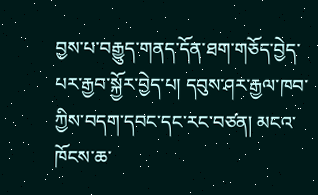བྱས་པ་བརྒྱུད་གནད་དོན་ཐག་གཅོད་བྱེད་པར་རྒྱབ་སྐྱོར་བྱེད་པ། དབུས་ཤར་རྒྱལ་ཁབ་ཀྱིས་བདག་དབང་དང་རང་བཙན། མངའ་ཁོངས་ཆ་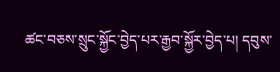ཚང་བཅས་སྲུང་སྐྱོང་བྱེད་པར་རྒྱབ་སྐྱོར་བྱེད་པ། དབུས་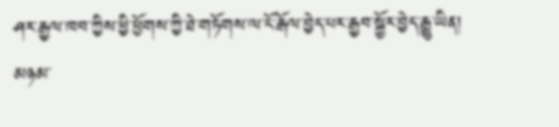ཤར་རྒྱལ་ཁབ་ཀྱིས་ཕྱི་ཕྱོགས་ཀྱི་ཐེ་གཏོགས་ལ་ངོ་རྒོལ་བྱེད་པར་རྒྱབ་སྐྱོར་བྱེད་རྒྱུ་ཡིན།
མཉམ་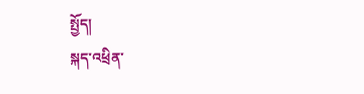སྤྱོད།
སྐད་འཕྲིན་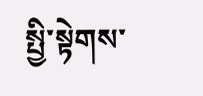སྤྱི་སྟེགས་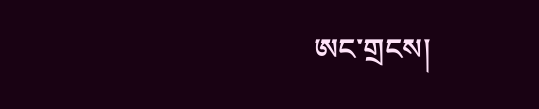ཨང་གྲངས།